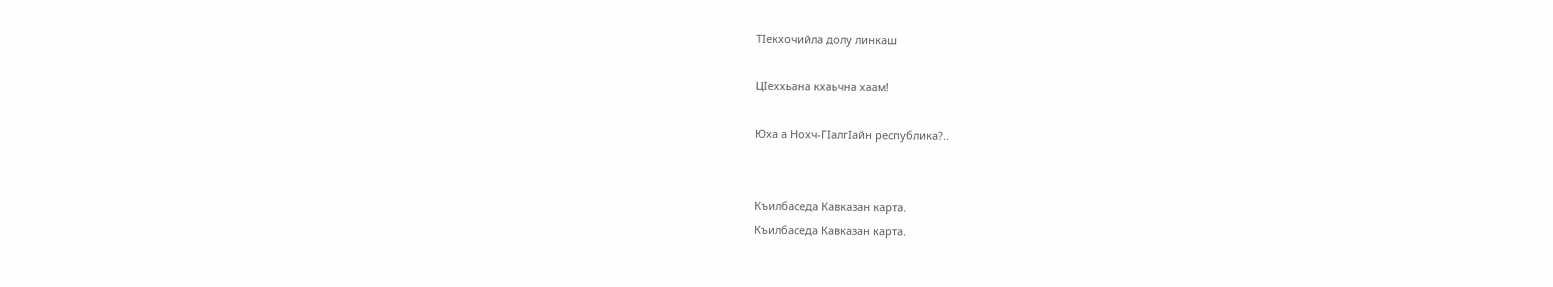ТIекхочийла долу линкаш

ЦIеххьана кхаьчна хаам!

Юха а Нохч-ГIалгIайн республика?..


Къилбаседа Кавказан карта.
Къилбаседа Кавказан карта.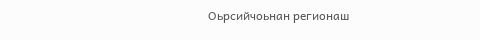Оьрсийчоьнан регионаш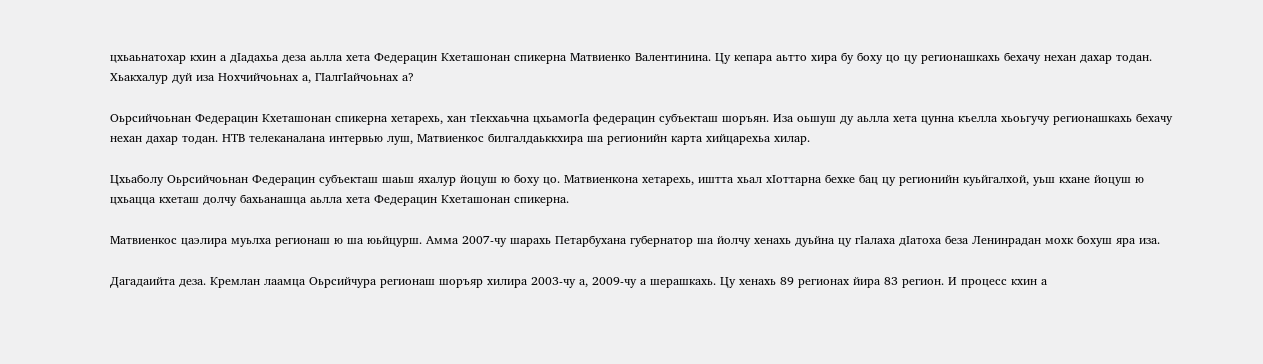цхьаьнатохар кхин а дIадахьа деза аьлла хета Федерацин Кхеташонан спикерна Матвиенко Валентинина. Цу кепара аьтто хира бу боху цо цу регионашкахь бехачу нехан дахар тодан. Хьакхалур дуй иза Нохчийчоьнах а, ГIалгIайчоьнах а?

Оьрсийчоьнан Федерацин Кхеташонан спикерна хетарехь, хан тIекхаьчна цхьамогIа федерацин субъекташ шоръян. Иза оьшуш ду аьлла хета цунна къелла хьоьгучу регионашкахь бехачу нехан дахар тодан. НТВ телеканалана интервью луш, Матвиенкос билгалдаьккхира ша регионийн карта хийцарехьа хилар.

Цхьаболу Оьрсийчоьнан Федерацин субъекташ шаьш яхалур йоцуш ю боху цо. Матвиенкона хетарехь, иштта хьал хIоттарна бехке бац цу регионийн куьйгалхой, уьш кхане йоцуш ю цхьацца кхеташ долчу бахьанашца аьлла хета Федерацин Кхеташонан спикерна.

Матвиенкос цаэлира муьлха регионаш ю ша юьйцурш. Амма 2007-чу шарахь Петарбухана губернатор ша йолчу хенахь дуьйна цу гIалаха дIатоха беза Ленинрадан мохк бохуш яра иза.

Дагадаийта деза. Кремлан лаамца Оьрсийчура регионаш шоръяр хилира 2003-чу а, 2009-чу а шерашкахь. Цу хенахь 89 регионах йира 83 регион. И процесс кхин а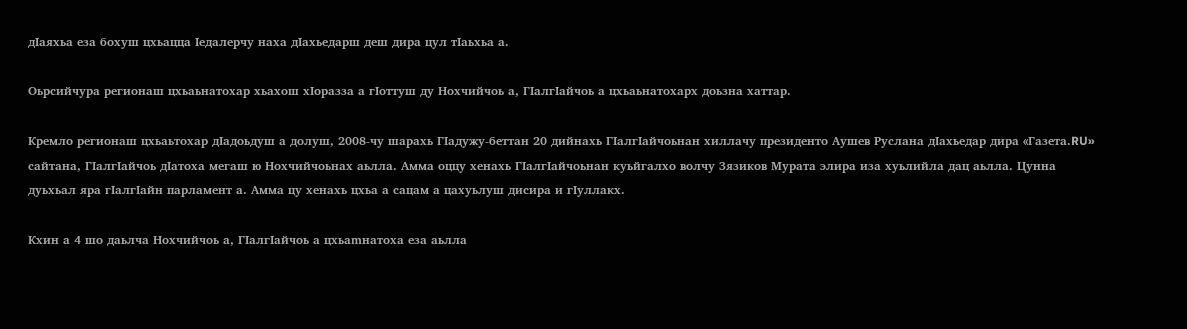дIаяхьа еза бохуш цхьацца Iедалерчу наха дIахьедарш деш дира цул тIаьхьа а.

Оьрсийчура регионаш цхьаьнатохар хьахош хIоразза а гIоттуш ду Нохчийчоь а, ГIалгIайчоь а цхьаьнатохарх доьзна хаттар.

Кремло регионаш цхьаьтохар дIадоьдуш а долуш, 2008-чу шарахь ГIадужу-беттан 20 дийнахь ГIалгIайчоьнан хиллачу президенто Аушев Руслана дIахьедар дира «Газета.RU» сайтана, ГIалгIайчоь дIатоха мегаш ю Нохчийчоьнах аьлла. Амма оццу хенахь ГIалгIайчоьнан куьйгалхо волчу Зязиков Мурата элира иза хуьлийла дац аьлла. Цунна дуьхьал яра гIалгIайн парламент а. Амма цу хенахь цхьа а сацам а цахуьлуш дисира и гIуллакх.

Кхин а 4 шо даьлча Нохчийчоь а, ГIалгIайчоь а цхьаmнатоха еза аьлла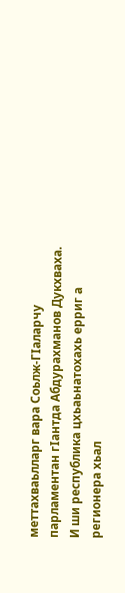меттахваьлларг вара Соьлж-ГIаларчу парламентан гIантда Абдурахманов Дукхваха. И ши республика цхьаьнатохахь ерриг а регионера хьал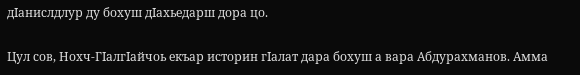дIанислдлур ду бохуш дIахьедарш дора цо.

Цул сов, Нохч-ГIалгIайчоь екъар историн гIалат дара бохуш а вара Абдурахманов. Амма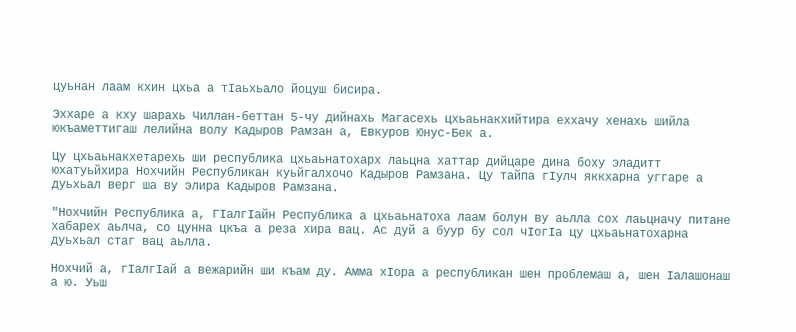цуьнан лаам кхин цхьа а тIаьхьало йоцуш бисира.

Эххаре а кху шарахь Чиллан-беттан 5-чу дийнахь Магасехь цхьаьнакхийтира еххачу хенахь шийла юкъаметтигаш лелийна волу Кадыров Рамзан а, Евкуров Юнус-Бек а.

Цу цхьаьнакхетарехь ши республика цхьаьнатохарх лаьцна хаттар дийцаре дина боху эладитт юхатуьйхира Нохчийн Республикан куьйгалхочо Кадыров Рамзана. Цу тайпа гIулч яккхарна уггаре а дуьхьал верг ша ву элира Кадыров Рамзана.

"Нохчийн Республика а, ГIалгIайн Республика а цхьаьнатоха лаам болун ву аьлла сох лаьцначу питане хабарех аьлча, со цунна цкъа а реза хира вац. Ас дуй а буур бу сол чIогIа цу цхьаьнатохарна дуьхьал стаг вац аьлла.

Нохчий а, гIалгIай а вежарийн ши къам ду. Амма хIора а республикан шен проблемаш а, шен Iалашонаш а ю. Уьш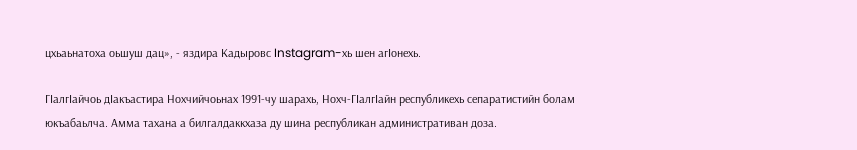цхьаьнатоха оьшуш дац», - яздира Кадыровс Instagram-хь шен агIонехь.

ГIалгIайчоь дIакъастира Нохчийчоьнах 1991-чу шарахь, Нохч-ГIалгIайн республикехь сепаратистийн болам юкъабаьлча. Амма тахана а билгалдаккхаза ду шина республикан административан доза.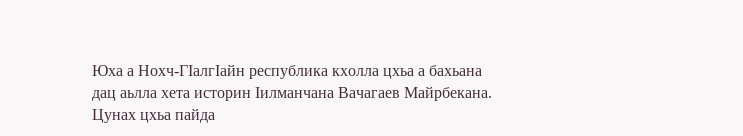Юха а Нохч-ГIалгIайн республика кхолла цхьа а бахьана дац аьлла хета историн Iилманчана Вачагаев Майрбекана. Цунах цхьа пайда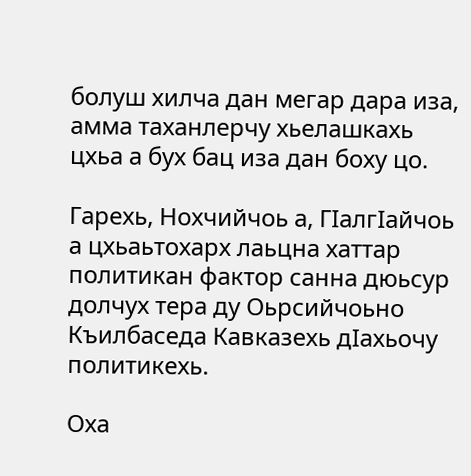болуш хилча дан мегар дара иза, амма таханлерчу хьелашкахь цхьа а бух бац иза дан боху цо.

Гарехь, Нохчийчоь а, ГIалгIайчоь а цхьаьтохарх лаьцна хаттар политикан фактор санна дюьсур долчух тера ду Оьрсийчоьно Къилбаседа Кавказехь дIахьочу политикехь.

Оха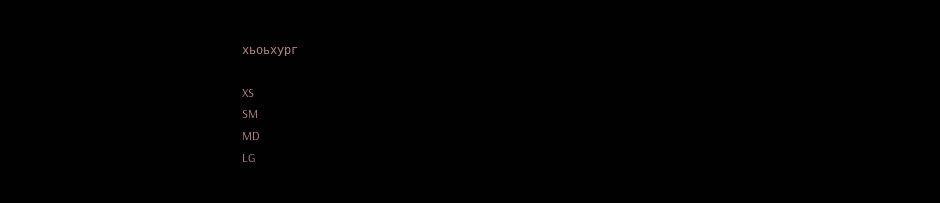хьоьхург

XS
SM
MD
LG